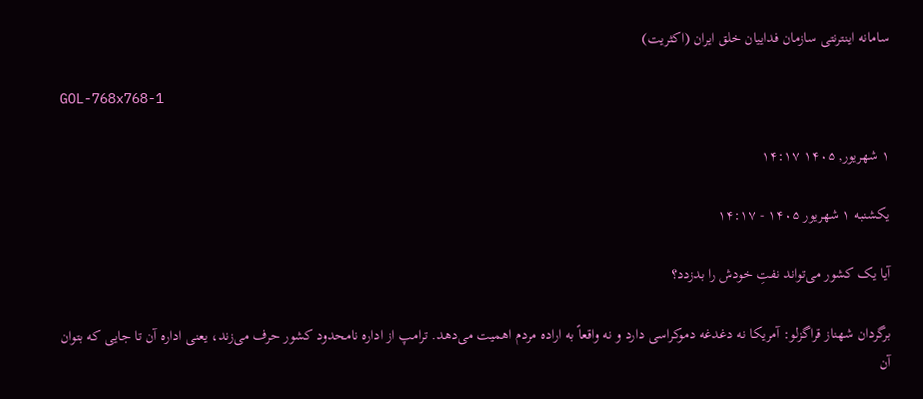سامانه اینترنتی سازمان فداییان خلق ایران (اکثریت)

GOL-768x768-1

۱ شهریور, ۱۴۰۵ ۱۴:۱۷

یکشنبه ۱ شهریور ۱۴۰۵ - ۱۴:۱۷

آیا یک کشور می‌تواند نفتِ خودش را بدزدد؟

برگردان شهناز قراگزلو: آمریکا نه دغدغه دموکراسی دارد و نه واقعاً به اراده مردم اهمیت می‌دهد. ترامپ از اداره نامحدود کشور حرف می‌زند، یعنی اداره آن تا جایی که بتوان آن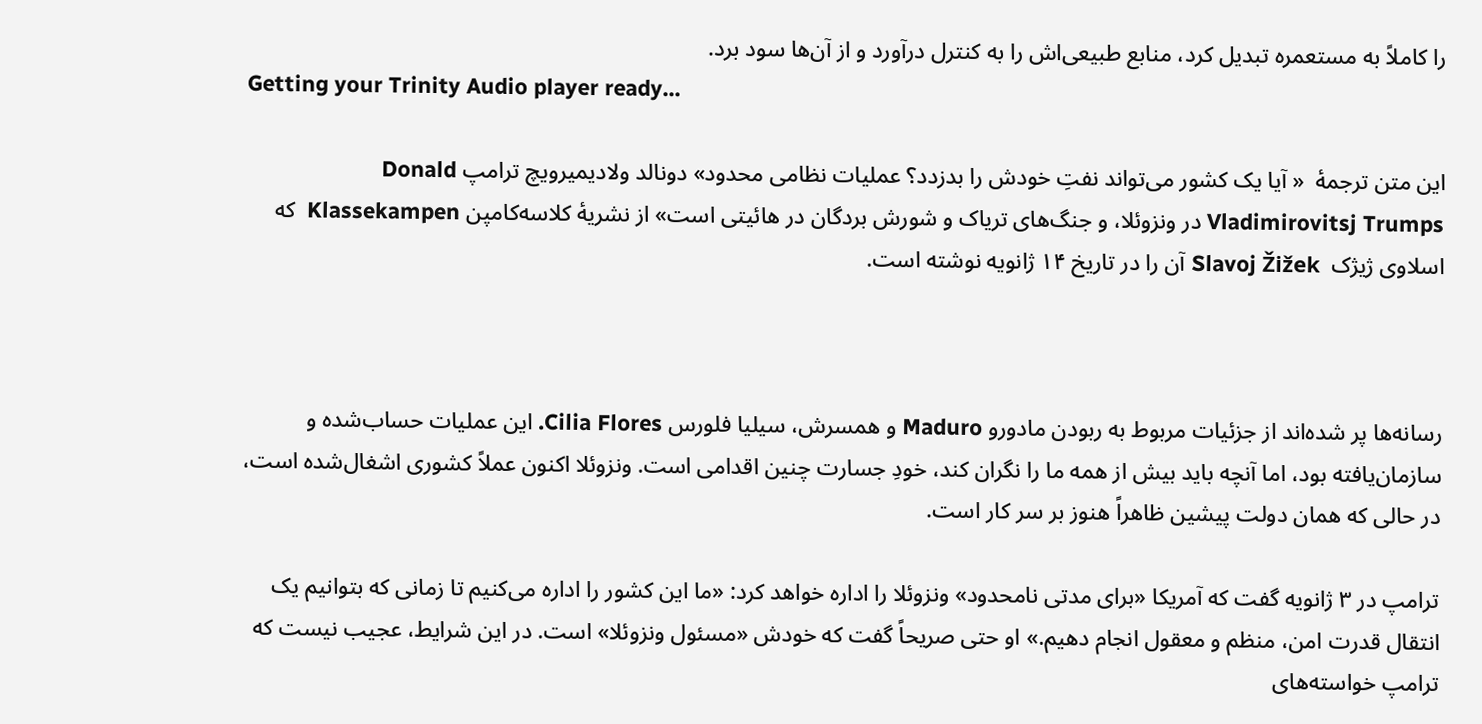را کاملاً به مستعمره تبدیل کرد، منابع طبیعی‌اش را به کنترل درآورد و از آن‌ها سود برد.
Getting your Trinity Audio player ready...

این متن ترجمهٔ  « آیا یک کشور می‌تواند نفتِ خودش را بدزدد؟ عملیات نظامی محدود» دونالد ولادیمیرویچ ترامپ Donald Vladimirovitsj Trumps در ونزوئلا، و جنگ‌های تریاک و شورش بردگان در هائیتی است» از نشریهٔ کلاسه‌کامپن Klassekampen  که اسلاوی ژیژک  Slavoj Žižek آن را در تاریخ ۱۴ ژانویه نوشته است.



رسانه‌ها پر شده‌اند از جزئیات مربوط به ربودن مادورو Maduro و همسرش، سیلیا فلورس Cilia Flores. این عملیات حساب‌شده و سازمان‌یافته بود، اما آنچه باید بیش از همه ما را نگران کند، خودِ جسارت چنین اقدامی است. ونزوئلا اکنون عملاً کشوری اشغال‌شده است، در حالی که همان دولت پیشین ظاهراً هنوز بر سر کار است.

ترامپ در ۳ ژانویه گفت که آمریکا «برای مدتی نامحدود» ونزوئلا را اداره خواهد کرد: «ما این کشور را اداره می‌کنیم تا زمانی که بتوانیم یک انتقال قدرت امن، منظم و معقول انجام دهیم.» او حتی صریحاً گفت که خودش «مسئول ونزوئلا» است. در این شرایط، عجیب نیست که ترامپ خواسته‌های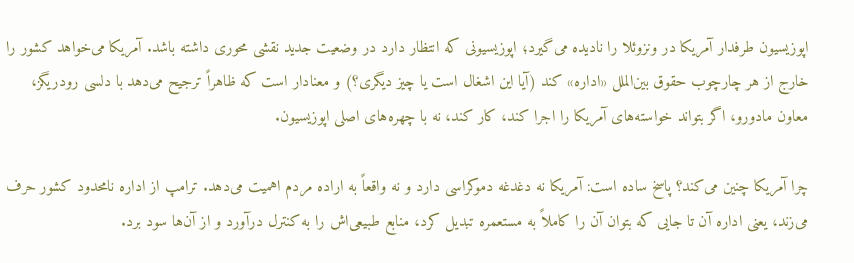اپوزیسیون طرفدار آمریکا در ونزوئلا را نادیده می‌گیرد؛ اپوزیسیونی که انتظار دارد در وضعیت جدید نقشی محوری داشته باشد. آمریکا می‌خواهد کشور را خارج از هر چارچوب حقوق بین‌الملل «اداره» کند (آیا این اشغال است یا چیز دیگری؟) و معنادار است که ظاهراً ترجیح می‌دهد با دلسی رودریگز، معاون مادورو، اگر بتواند خواسته‌های آمریکا را اجرا کند، کار کند، نه با چهره‌های اصلی اپوزیسیون.

چرا آمریکا چنین می‌کند؟ پاسخ ساده است: آمریکا نه دغدغه دموکراسی دارد و نه واقعاً به اراده مردم اهمیت می‌دهد. ترامپ از اداره نامحدود کشور حرف می‌زند، یعنی اداره آن تا جایی که بتوان آن را کاملاً به مستعمره تبدیل کرد، منابع طبیعی‌اش را به کنترل درآورد و از آن‌ها سود برد.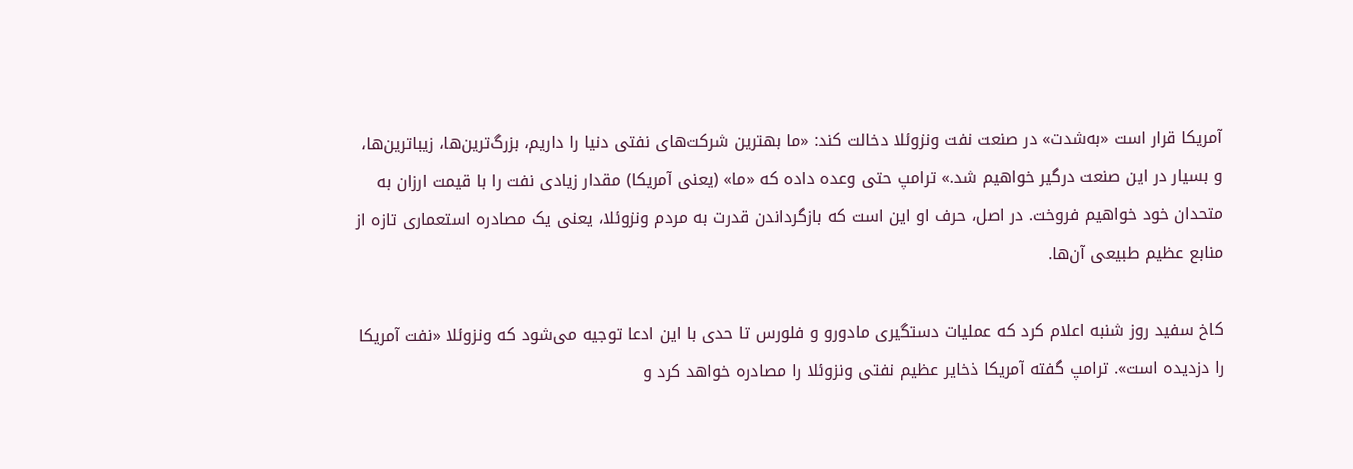آمریکا قرار است «به‌شدت» در صنعت نفت ونزوئلا دخالت کند: «ما بهترین شرکت‌های نفتی دنیا را داریم، بزرگ‌ترین‌ها، زیباترین‌ها، و بسیار در این صنعت درگیر خواهیم شد.» ترامپ حتی وعده داده که «ما» (یعنی آمریکا) مقدار زیادی نفت را با قیمت ارزان به متحدان خود خواهیم فروخت. در اصل، حرف او این است که بازگرداندن قدرت به مردم ونزوئلا، یعنی یک مصادره استعماری تازه از منابع عظیم طبیعی آن‌ها.

کاخ سفید روز شنبه اعلام کرد که عملیات دستگیری مادورو و فلورس تا حدی با این ادعا توجیه می‌شود که ونزوئلا «نفت آمریکا را دزدیده است». ترامپ گفته آمریکا ذخایر عظیم نفتی ونزوئلا را مصادره خواهد کرد و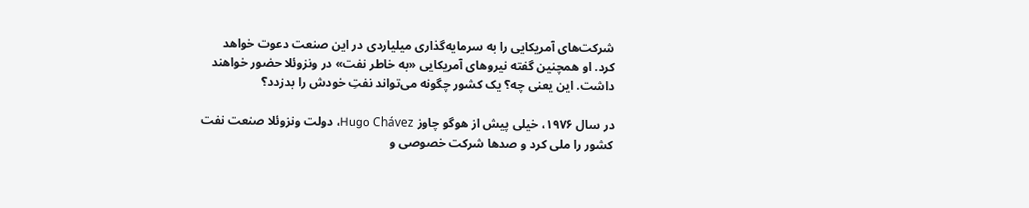شرکت‌های آمریکایی را به سرمایه‌گذاری میلیاردی در این صنعت دعوت خواهد کرد. او همچنین گفته نیروهای آمریکایی «به خاطر نفت» در ونزوئلا حضور خواهند داشت. این یعنی چه؟ یک کشور چگونه می‌تواند نفتِ خودش را بدزدد؟

در سال ۱۹۷۶، خیلی پیش از هوگو چاوز Hugo Chávez، دولت ونزوئلا صنعت نفت کشور را ملی کرد و صدها شرکت خصوصی و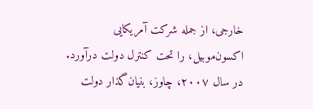خارجی، از جمله شرکت آمریکایی اکسون‌موبیل، را تحت کنترل دولت درآورد. در سال ۲۰۰۷، چاوز، بنیان‌گذار دولت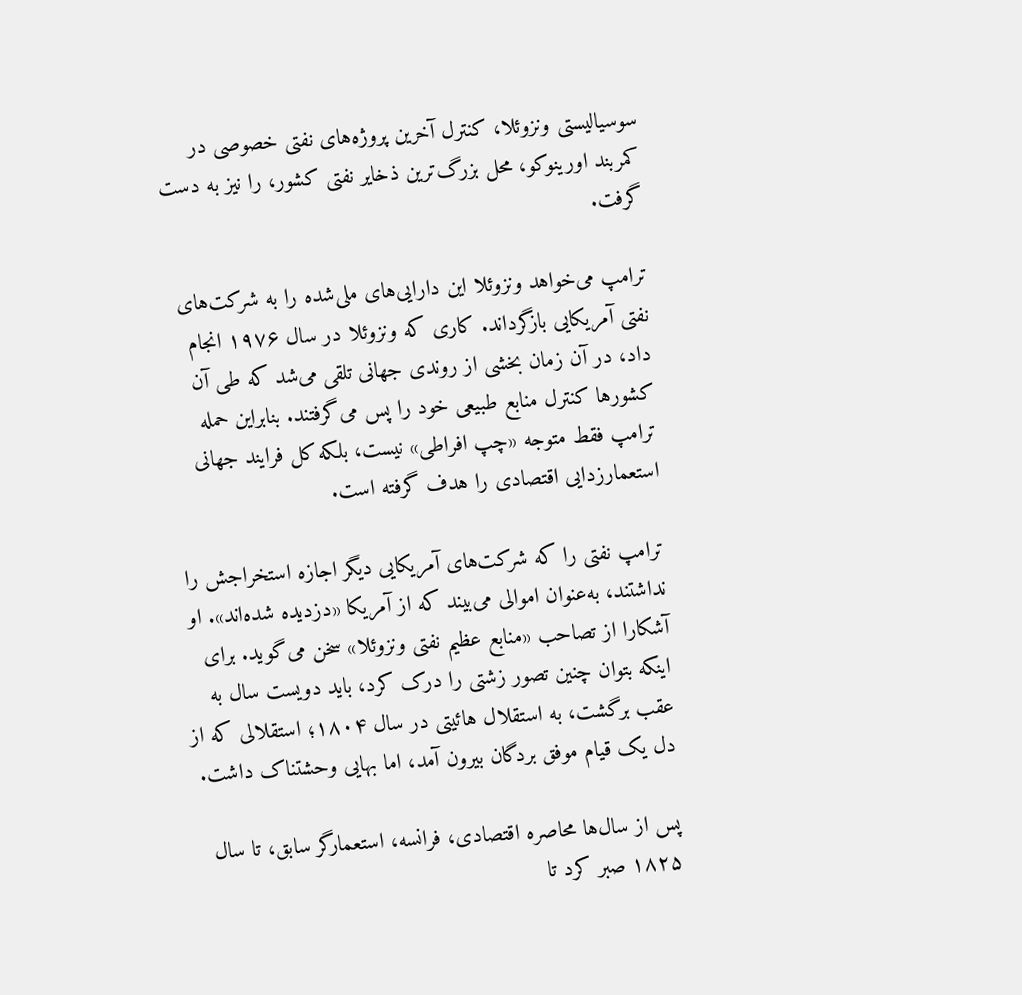سوسیالیستی ونزوئلا، کنترل آخرین پروژه‌های نفتی خصوصی در کمربند اورینوکو، محل بزرگ‌ترین ذخایر نفتی کشور، را نیز به دست گرفت.

ترامپ می‌خواهد ونزوئلا این دارایی‌های ملی‌شده را به شرکت‌های نفتی آمریکایی بازگرداند. کاری که ونزوئلا در سال ۱۹۷۶ انجام داد، در آن زمان بخشی از روندی جهانی تلقی می‌شد که طی آن کشورها کنترل منابع طبیعی خود را پس می‌گرفتند. بنابراین حمله ترامپ فقط متوجه «چپ افراطی» نیست، بلکه کل فرایند جهانی استعمارزدایی اقتصادی را هدف گرفته است.

ترامپ نفتی را که شرکت‌های آمریکایی دیگر اجازه استخراجش را نداشتند، به‌عنوان اموالی می‌بیند که از آمریکا «دزدیده شده‌اند». او آشکارا از تصاحب «منابع عظیم نفتی ونزوئلا» سخن می‌گوید. برای اینکه بتوان چنین تصور زشتی را درک کرد، باید دویست سال به عقب برگشت، به استقلال هائیتی در سال ۱۸۰۴؛ استقلالی که از دل یک قیام موفق بردگان بیرون آمد، اما بهایی وحشتناک داشت.

پس از سال‌ها محاصره اقتصادی، فرانسه، استعمارگر سابق، تا سال ۱۸۲۵ صبر کرد تا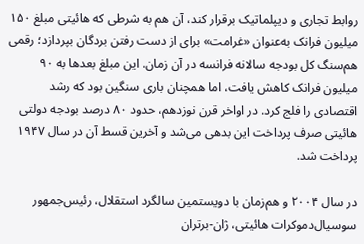روابط تجاری و دیپلماتیک برقرار کند، آن هم به شرطی که هائیتی مبلغ ۱۵۰ میلیون فرانک به‌عنوان «غرامت» برای از دست رفتن بردگان بپردازد؛ رقمی هم‌سنگ کل بودجه سالانه فرانسه در آن زمان. این مبلغ بعدها به ۹۰ میلیون فرانک کاهش یافت، اما همچنان باری سنگین بود که رشد اقتصادی را فلج کرد. در اواخر قرن نوزدهم، حدود ۸۰ درصد بودجه دولتی هائیتی صرف پرداخت این بدهی می‌شد و آخرین قسط آن در سال ۱۹۴۷ پرداخت شد.

در سال ۲۰۰۴ و هم‌زمان با دویستمین سالگرد استقلال، رئیس‌جمهور سوسیال‌دموکرات هائیتی، ژان-برتران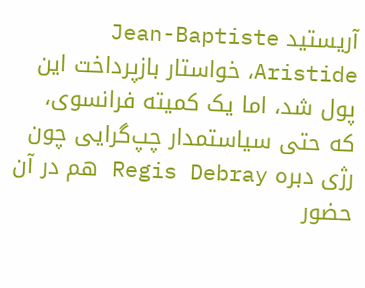آریستید Jean-Baptiste Aristide، خواستار بازپرداخت این پول شد، اما یک کمیته فرانسوی، که حتی سیاستمدار چپ‌گرایی چون رژی دبره Regis Debray هم در آن حضور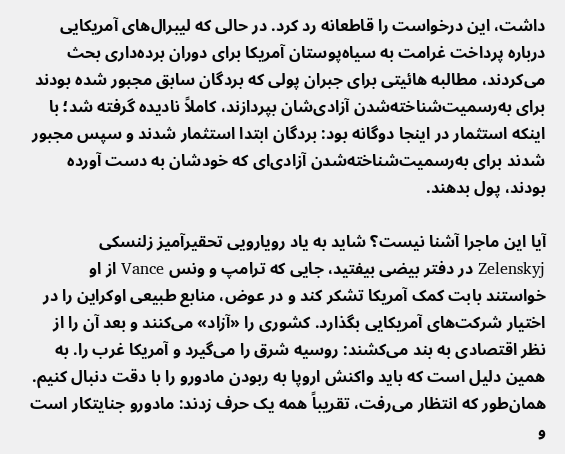داشت، این درخواست را قاطعانه رد کرد. در حالی که لیبرال‌های آمریکایی درباره پرداخت غرامت به سیاه‌پوستان آمریکا برای دوران برده‌داری بحث می‌کردند، مطالبه هائیتی برای جبران پولی که بردگان سابق مجبور شده بودند برای به‌رسمیت‌شناخته‌شدن آزادی‌شان بپردازند، کاملاً نادیده گرفته شد؛ با اینکه استثمار در اینجا دوگانه بود: بردگان ابتدا استثمار شدند و سپس مجبور شدند برای به‌رسمیت‌شناخته‌شدن آزادی‌ای که خودشان به دست آورده بودند، پول بدهند.

آیا این ماجرا آشنا نیست؟ شاید به یاد رویارویی تحقیرآمیز زلنسکی Zelenskyj در دفتر بیضی بیفتید، جایی که ترامپ و ونس Vance از او خواستند بابت کمک آمریکا تشکر کند و در عوض، منابع طبیعی اوکراین را در اختیار شرکت‌های آمریکایی بگذارد. کشوری را «آزاد» می‌کنند و بعد آن را از نظر اقتصادی به بند می‌کشند: روسیه شرق را می‌گیرد و آمریکا غرب را. به همین دلیل است که باید واکنش اروپا به ربودن مادورو را با دقت دنبال کنیم. همان‌طور که انتظار می‌رفت، تقریباً همه یک حرف زدند: مادورو جنایتکار است و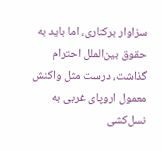سزاوار برکناری، اما باید به حقوق بین‌الملل احترام گذاشت، درست مثل واکنش معمول اروپای غربی به نسل‌کشی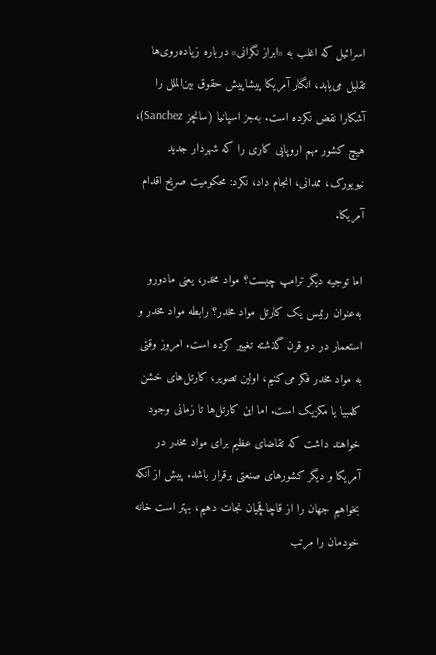اسرائیل که اغلب به «ابراز نگرانی» درباره زیاده‌روی‌ها تقلیل می‌یابد، انگار آمریکا پیشاپیش حقوق بین‌الملل را آشکارا نقض نکرده است. به‌جز اسپانیا (سانچز Sanchez)، هیچ کشور مهم اروپایی کاری را که شهردار جدید نیویورک، ممدانی، انجام داد، نکرد: محکومیت صریح اقدام آمریکا.

اما توجیه دیگر ترامپ چیست؟ مواد مخدر، یعنی مادورو به‌عنوان رئیس یک کارتل مواد مخدر؟ رابطه مواد مخدر و استعمار در دو قرن گذشته تغییر کرده است. امروز وقتی به مواد مخدر فکر می‌کنیم، اولین تصویر، کارتل‌های خشن کلمبیا یا مکزیک است. اما این کارتل‌ها تا زمانی وجود خواهند داشت که تقاضای عظیم برای مواد مخدر در آمریکا و دیگر کشورهای صنعتی برقرار باشد. پیش از آنکه بخواهیم جهان را از قاچاقچیان نجات دهیم، بهتر است خانه خودمان را مرتب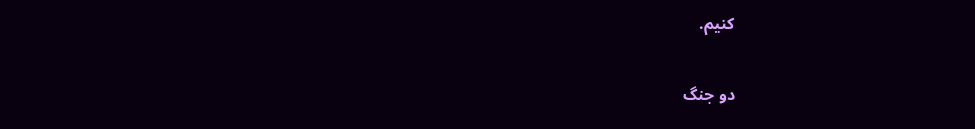کنیم.

دو جنگ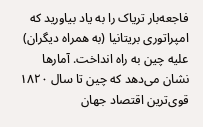فاجعه‌بار تریاک را به یاد بیاورید که امپراتوری بریتانیا (به همراه دیگران) علیه چین به راه انداخت. آمارها نشان می‌دهد که چین تا سال ۱۸۲۰ قوی‌ترین اقتصاد جهان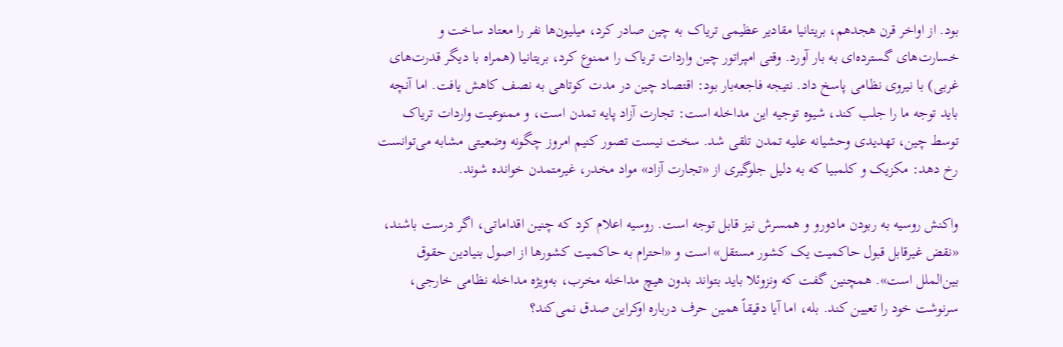بود. از اواخر قرن هجدهم، بریتانیا مقادیر عظیمی تریاک به چین صادر کرد، میلیون‌ها نفر را معتاد ساخت و خسارت‌های گسترده‌ای به بار آورد. وقتی امپراتور چین واردات تریاک را ممنوع کرد، بریتانیا (همراه با دیگر قدرت‌های غربی) با نیروی نظامی پاسخ داد. نتیجه فاجعه‌بار بود: اقتصاد چین در مدت کوتاهی به نصف کاهش یافت. اما آنچه باید توجه ما را جلب کند، شیوه توجیه این مداخله است: تجارت آزاد پایه تمدن است، و ممنوعیت واردات تریاک توسط چین، تهدیدی وحشیانه علیه تمدن تلقی شد. سخت نیست تصور کنیم امروز چگونه وضعیتی مشابه می‌توانست رخ دهد: مکزیک و کلمبیا که به دلیل جلوگیری از «تجارت آزاد» مواد مخدر، غیرمتمدن خوانده شوند.

واکنش روسیه به ربودن مادورو و همسرش نیز قابل توجه است. روسیه اعلام کرد که چنین اقداماتی، اگر درست باشند، «نقض غیرقابل قبول حاکمیت یک کشور مستقل» است و «احترام به حاکمیت کشورها از اصول بنیادین حقوق بین‌الملل است». همچنین گفت که ونزوئلا باید بتواند بدون هیچ مداخله مخرب، به‌ویژه مداخله نظامی خارجی، سرنوشت خود را تعیین کند. بله، اما آیا دقیقاً همین حرف درباره اوکراین صدق نمی‌کند؟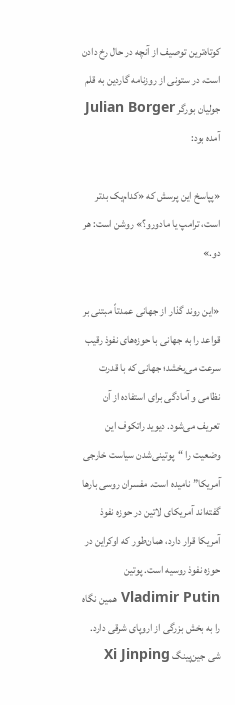کوتاه‌ترین توصیف از آنچه در حال رخ دادن است، در ستونی از روزنامه گاردین به قلم جولیان بورگر Julian Borger آمده بود:

«پپاسخ این پرسش که «کدام‌یک بدتر است، ترامپ یا مادورو؟» روشن است: هر دو.»

«این روند گذار از جهانی عمدتاً مبتنی بر قواعد را به جهانی با حوزه‌های نفوذ رقیب سرعت می‌بخشد؛ جهانی که با قدرت نظامی و آمادگی برای استفاده از آن تعریف می‌شود. دیوید راتکوف این وضعیت را “پوتینی‌شدن سیاست خارجی آمریکا” نامیده است. مفسران روسی بارها گفته‌اند آمریکای لاتین در حوزه نفوذ آمریکا قرار دارد، همان‌طور که اوکراین در حوزه نفوذ روسیه است. پوتین Vladimir Putin همین نگاه را به بخش بزرگی از اروپای شرقی دارد. شی جین‌پینگ Xi Jinping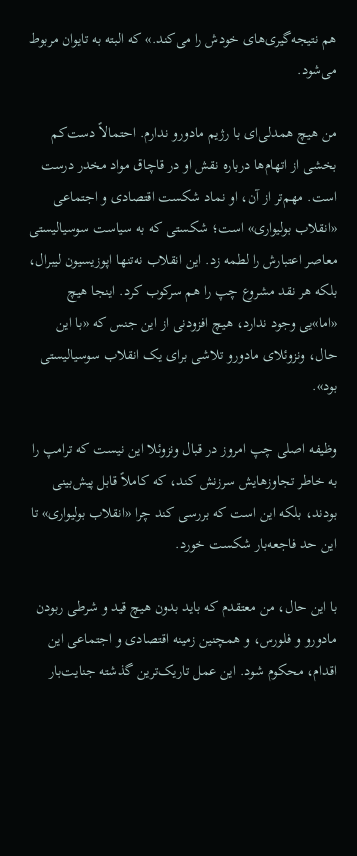هم نتیجه‌گیری‌های خودش را می‌کند.» که البته به تایوان مربوط می‌شود.

من هیچ همدلی‌ای با رژیم مادورو ندارم. احتمالاً دست‌کم بخشی از اتهام‌ها درباره نقش او در قاچاق مواد مخدر درست است. مهم‌تر از آن، او نماد شکست اقتصادی و اجتماعی «انقلاب بولیواری» است؛ شکستی که به سیاست سوسیالیستی معاصر اعتبارش را لطمه زد. این انقلاب نه‌تنها اپوزیسیون لیبرال، بلکه هر نقد مشروع چپ را هم سرکوب کرد. اینجا هیچ «اما»یی وجود ندارد، هیچ افزودنی از این جنس که «با این حال، ونزوئلای مادورو تلاشی برای یک انقلاب سوسیالیستی بود».

وظیفه اصلی چپ امروز در قبال ونزوئلا این نیست که ترامپ را به خاطر تجاوزهایش سرزنش کند، که کاملاً قابل پیش‌بینی بودند، بلکه این است که بررسی کند چرا «انقلاب بولیواری» تا این حد فاجعه‌بار شکست خورد.

با این حال، من معتقدم که باید بدون هیچ قید و شرطی ربودن مادورو و فلورس، و همچنین زمینه اقتصادی و اجتماعی این اقدام، محکوم شود. این عمل تاریک‌ترین گذشته جنایت‌بار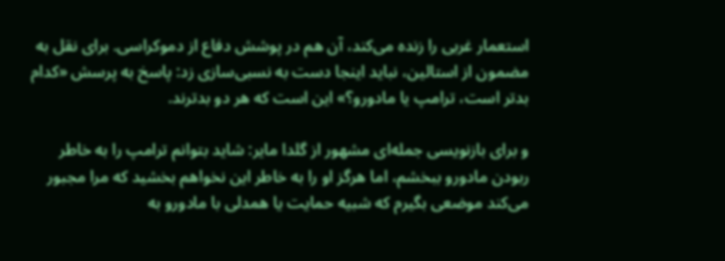استعمار غربی را زنده می‌کند، آن هم در پوشش دفاع از دموکراسی. برای نقل به مضمون از استالین، نباید اینجا دست به نسبی‌سازی زد: پاسخ به پرسش «کدام بدتر است، ترامپ یا مادورو؟» این است که هر دو بدترند.

و برای بازنویسی جمله‌ای مشهور از گلدا مایر: شاید بتوانم ترامپ را به خاطر ربودن مادورو ببخشم، اما هرگز او را به خاطر این نخواهم بخشید که مرا مجبور می‌کند موضعی بگیرم که شبیه حمایت یا همدلی با مادورو به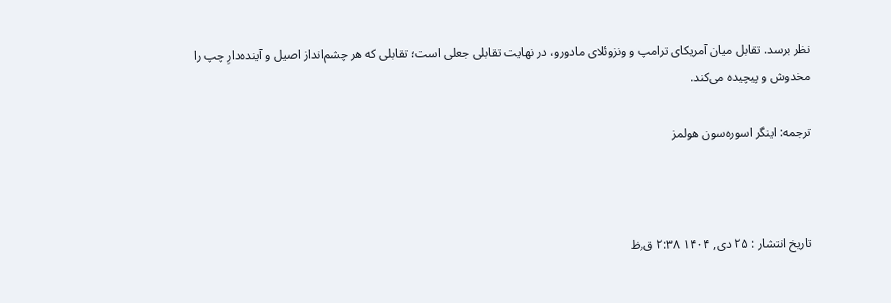نظر برسد. تقابل میان آمریکای ترامپ و ونزوئلای مادورو، در نهایت تقابلی جعلی است؛ تقابلی که هر چشم‌انداز اصیل و آینده‌دارِ چپ را مخدوش و پیچیده می‌کند.

ترجمه: اینگر اسوره‌سون هولمز



تاریخ انتشار : ۲۵ دی, ۱۴۰۴ ۲:۳۸ ق٫ظ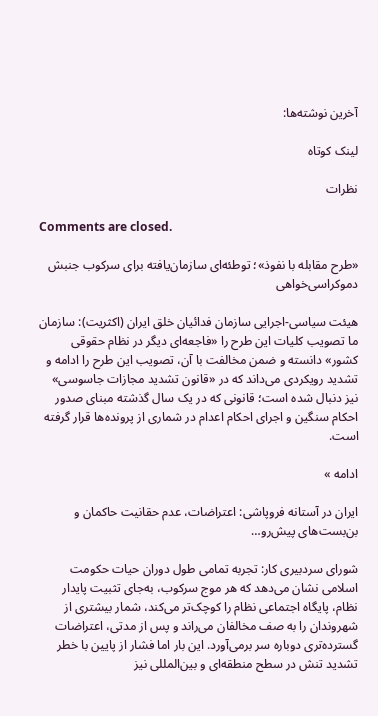آخرین نوشته‌ها:

لینک کوتاه

نظرات

Comments are closed.

«طرح مقابله با نفوذ»؛ توطئه‌ای سازمان‌یافته برای سرکوب جنبش دموکراسی‌خواهی

هیئت سیاسی-اجرایی سازمان فدائیان خلق ایران (اکثریت): سازمان ما تصویب کلیات این طرح را «فاجعه‌ای دیگر در نظام حقوقی کشور» دانسته و ضمن مخالفت با آن، تصویب این طرح را ادامه و تشدید رویکردی می‌داند که در «قانون تشدید مجازات جاسوسی» نیز دنبال شده است؛ قانونی که در یک سال گذشته مبنای صدور احکام سنگین و اجرای احکام اعدام در شماری از پرونده‌ها قرار گرفته است.

ادامه »

ایران در آستانه فروپاشی: اعتراضات، عدم حقانیت حاکمان و بن‌بست‌های پیش‌رو…

شورای سردبیری کار: تجربه تمامی طول دوران حیات حکومت اسلامی نشان می‌دهد که هر موج سرکوب، به‌جای تثبیت پایدار نظام، پایگاه اجتماعی نظام را کوچک‌تر می‌کند، شمار بیشتری از شهروندان را به صف مخالفان می‌راند و پس از مدتی، اعتراضات گسترده‌تری دوباره سر برمی‌آورد. این بار اما فشار از پایین با خطر تشدید تنش در سطح منطقه‌ای و بین‌المللی نیز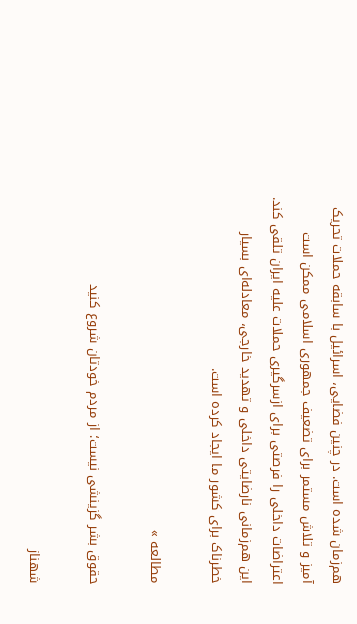هم‌زمان شده است. در چنین فضایی، اسرائیل با سابقه حملات تحریک آمیز و تلاش مستمر برای تضعیف جمهوری اسلامی ممکن است اعتراضات داخلی را فرصتی برای ازسرگیری حملات علیه ایران تلقی کند. این هم‌زمانی نارضایتی داخلی و تهدید خارجی، معادله‌ای بسیار خطرناک برای کشور ما ایجاد کرده است.

مطالعه »

حقوق بشر گزینشی نیست؛ از مردم خودتان شروع کنید

شهناز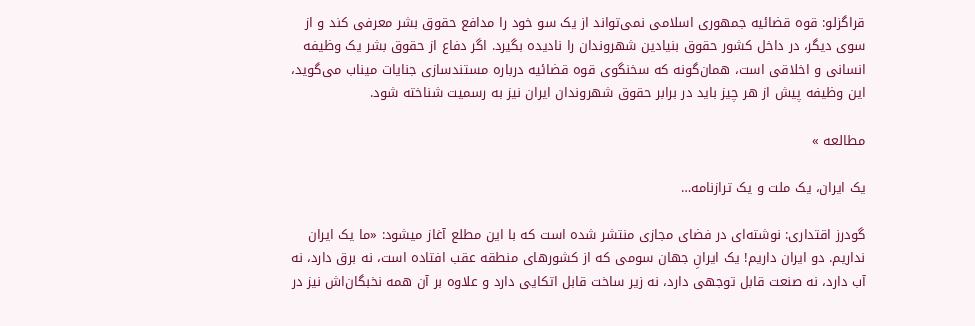قراگزلو: قوه قضائیه جمهوری اسلامی نمی‌تواند از یک سو خود را مدافع حقوق بشر معرفی کند و از سوی دیگر، در داخل کشور حقوق بنیادین شهروندان را نادیده بگیرد. اگر دفاع از حقوق بشر یک وظیفه انسانی و اخلاقی است، همان‌گونه که سخنگوی قوه قضائیه درباره مستندسازی جنایات میناب می‌گوید، این وظیفه پیش از هر چیز باید در برابر حقوق شهروندان ایران نیز به رسمیت شناخته شود.

مطالعه »

یک ایران، یک ملت و یک ترازنامه…

گودرز اقتداری: نوشته‌ای در فضای مجازی منتشر شده است که با این مطلع آغاز میشود: «ما یک ایران نداریم. دو ایران داریم! یک ایرانِ جهان سومی که از کشورهای منطقه عقب افتاده است، نه برق دارد، نه آب دارد، نه صنعت قابل توجهی دارد، نه زیر ساخت قابل اتکایی دارد و علاوه بر آن همه نخبگان‌اش نیز در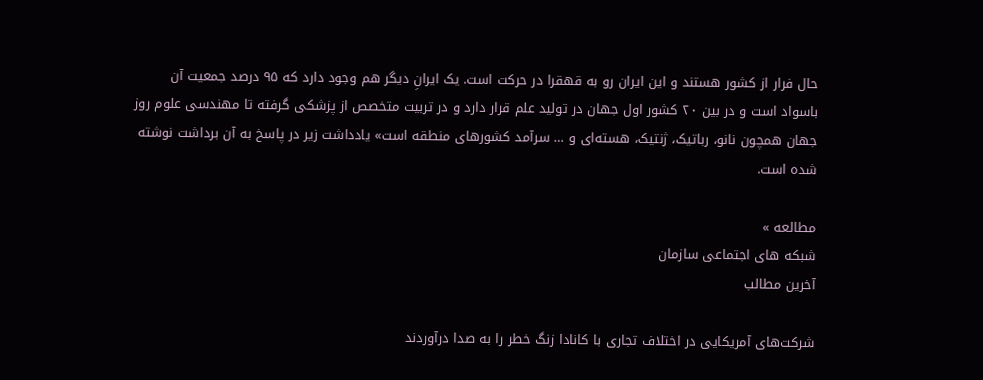حال فرار از کشور هستند و این ایران رو به قهقرا در حرکت است. یک ایرانِ دیگر هم وجود دارد که ۹۵ درصد جمعیت آن باسواد است و در بین ۲۰ کشور اول جهان در تولید علم قرار دارد و در تربیت متخصص از پزشکی گرفته تا مهندسی علوم روز جهان همچون نانو، رباتیک، ژنتیک، هسته‌ای و … سرآمد کشورهای منطقه است» یادداشت زیر در پاسخ به آن برداشت نوشته شده است.

مطالعه »
شبکه های اجتماعی سازمان
آخرین مطالب

شرکت‌های آمریکایی در اختلاف تجاری با کانادا زنگ خطر را به صدا درآوردند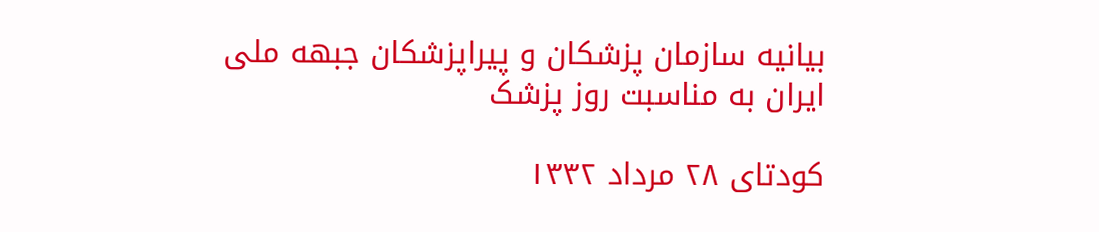بیانیه سازمان پزشکان و پیراپزشکان جبهه ملی ایران به مناسبت روز پزشک

کودتای ۲۸ مرداد ۱۳۳۲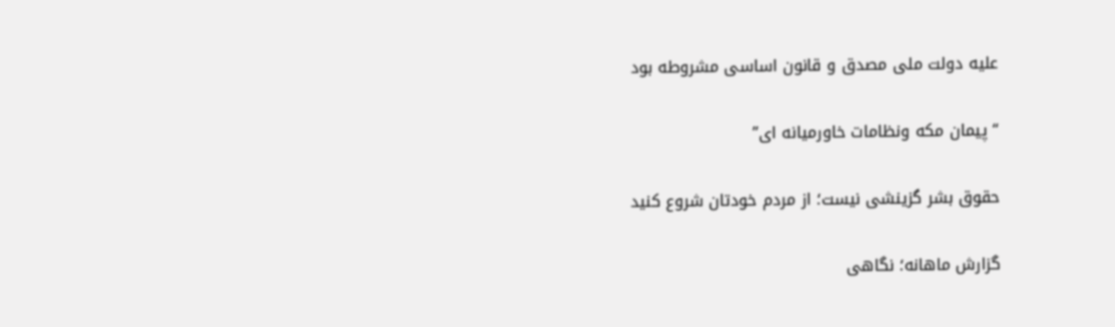علیه دولت ملی مصدق و قانون اساسی مشروطه بود

“پیمان مکه ونظامات خاورمیانه ای”

حقوق بشر گزینشی نیست؛ از مردم خودتان شروع کنید

گزارش ماهانه؛ نگاهی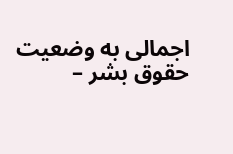اجمالی به وضعیت حقوق بشر –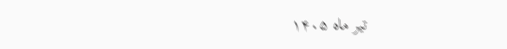تیر ماه ۱۴۰۵